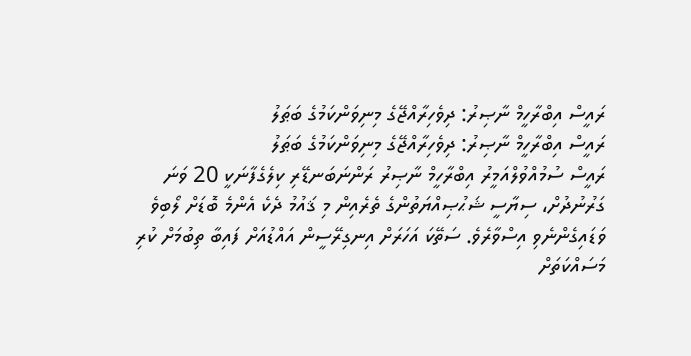ރައީސް އިބްރާހީމް ނާޞިރު: ދިވެހިރާއްޖޭގެ މިނިވަންކަމުގެ ބަޠަލު
ރައީސް އިބްރާހީމް ނާޞިރު: ދިވެހިރާއްޖޭގެ މިނިވަންކަމުގެ ބަޠަލު
ރައީސް ސުމުއްވުލްއަމީރު އިބްރާހީމް ނާޞިރު ރަންނަބަނޑޭރި ކިލެގެފާނަކީ 20 ވަނަ ގަރުނުދުށް، ސިޔާސީ ޝަޙުޞިއްޔަތުންގެ ތެރެއިން މި ޤައުމު ދެކެ އެންމެ ބޮޑަށް ލޯބިވެ ވަޑައިގެންނެވި އިސްވާރެވެ. ސަތޭކަ އަހަރަށް އިނގިރޭސީން އައްޑުއަށް ފައިބާ ތިބުމަށް ކުރި މަސައްކަތަށް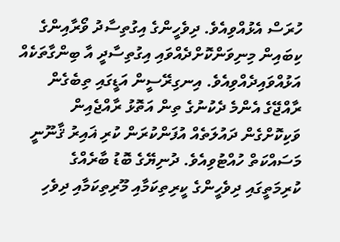ހުރަސް އެޅުއްވިއެވެ. ދިވެހީންގެ އިގުތިސާދު ވޯރާއިންގެ ކިބައިން މިނިވަންކޮށްދެއްވައި އިގުތިސާދީ އާ ބިންގާތަކެއް އަޅުއްވައިދެއްވިއެވެ. އިނގިރޭސީން އަޑީގައި ތިބެގެން ރާއްޖޭގެ އެންމެ ދެކުނުގެ ތިން އަތޮޅު ރާއްޖެއިން ވަކިކޮށްގެން ދައުލަތެއް އުފަންކުރަން ކުރި ޣައިރު ޤާނޫނީ މަސައްކަތް ހުއްޓުވިއެވެ. ދުނިޔޭގެ ބޮޑު ބާރެއްގެ ކުރިމަތީގައި ދިވެހީންގެ ކީރިތިކަމާއި މޫރިތިކަމާއި ދިވެހި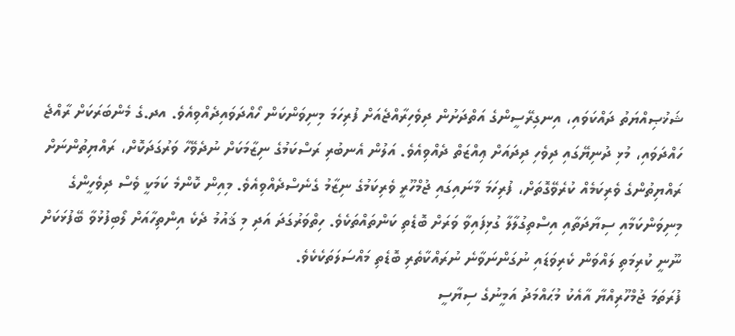ޝަޚުޞިއްޔަތު ދައްކަވައި، އިނގިރޭސީންގެ އަތްދަށުން ދިވެހިރާއްޖެއަށް ފުރިހަމަ މިނިވަންކަން ހޯއްދަވައިދެއްވިއެވެ. އދ.ގެ މެންބަރަކަށް ރާއްޖެ ހައްދަވައި، މުޅި ދުނިޔޭގައި ދިވެހި ދިދައަށް ޢިއްޒަތް ދެއްވިއެވެ. އަލުން އެނބުރި ރަސްކަމުގެ ނިޒާމަކަށް ނުދެވޭހާ ވަރުގަދަކޮށް، ރައްޔިތުންނަށް ރައްޔިތުންގެ ވެރިކަމެއް ކުރެވޭގޮތަށް، ފުރިހަމަ މާނައިގައި ޖުމްހޫރީ ވެރިކަމުގެ ނިޒާމު ގެނެސްދެއްވިއެވެ. މިއިން ކޮންމެ ކަމަކީ ވެސް ދިވެހީންގެ މިނިވަންކަމާއި ސިޔާދަތާއި އިސްތިގުލާލާ ގުޅިފައިވާ ވަރަށް ބޮޑެތި ކަންތައްތަކެވެ. ހިތްވަރުގަދަ އަދި މި ޤައުމު ދެކެ އިންތިހާއަށް ލޯބިފުޅުވާ ބޭފުޅަކަށް ނޫނީ ކުރިމަތި ލައްވަން ކެރިވަޑައި ނުގަންނަވާނެ ނުރައްކާތެރި ބޮޑެތި މައްސަލަތަކެކެވެ.
ފުރަތަމަ ޖުމްހޫރިއްޔާ އާއެކު މުޙައްމަދު އަމީނުގެ ސިޔާސީ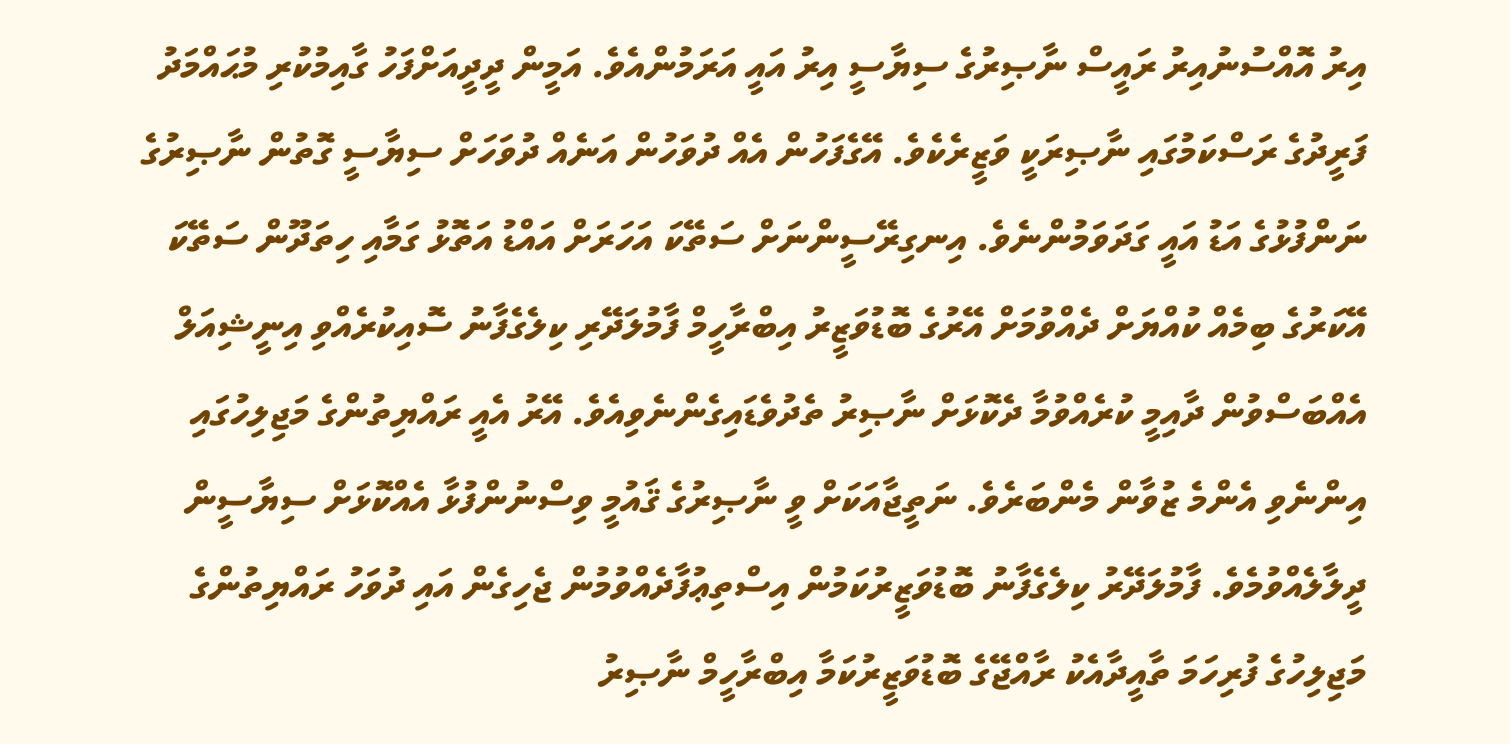އިރު އޮއްސުނުއިރު ރައީސް ނާޞިރުގެ ސިޔާސީ އިރު އައީ އަރަމުންއެވެ. އަމީން ދީދީއަށްފަހު ގާއިމުކުރި މުޙައްމަދު ފަރީދުގެ ރަސްކަމުގައި ނާޞިރަކީ ވަޒީރެކެވެ. އޭގެފަހުން އެއް ދުވަހުން އަނެއް ދުވަހަށް ސިޔާސީ ގޮތުން ނާޞިރުގެ ނަންފުޅުގެ އަޑު އައީ ގަދަވަމުންނެވެ. އިނގިރޭސީންނަށް ސަތޭކަ އަހަރަށް އައްޑު އަތޮޅު ގަމާއި ހިތަދޫން ސަތޭކަ އޭކަރުގެ ބިމެއް ކުއްޔަށް ދެއްވުމަށް އޭރުގެ ބޮޑުވަޒީރު އިބްރާހީމް ފާމުލަދޭރި ކިލެގެފާނު ސޮއިކުރެއްވި އިނީޝިއަލް އެއްބަސްވުން ދާއިމީ ކުރެއްވުމާ ދެކޮޅަށް ނާޞިރު ތެދުވެޑައިގެންނެވިއެވެ. އޭރު އެއީ ރައްޔިތުންގެ މަޖިލިހުގައި އިންނެވި އެންމެ ޒުވާން މެންބަރެވެ. ނަތީޖާއަކަށް ވީ ނާޞިރުގެ ޤައުމީ ވިސްނުންފުޅާ އެއްކޮޅަށް ސިޔާސީން ދީލާލެއްވުމެވެ. ފާމުލަދޭރު ކިލެގެފާނު ބޮޑުވަޒީރުކަމުން އިސްތިޢުފާދެއްވުމުން ޖެހިގެން އައި ދުވަހު ރައްޔިތުންގެ މަޖިލިހުގެ ފުރިހަމަ ތާއީދާއެކު ރާއްޖޭގެ ބޮޑުވަޒީރުކަމާ އިބްރާހީމް ނާޞިރު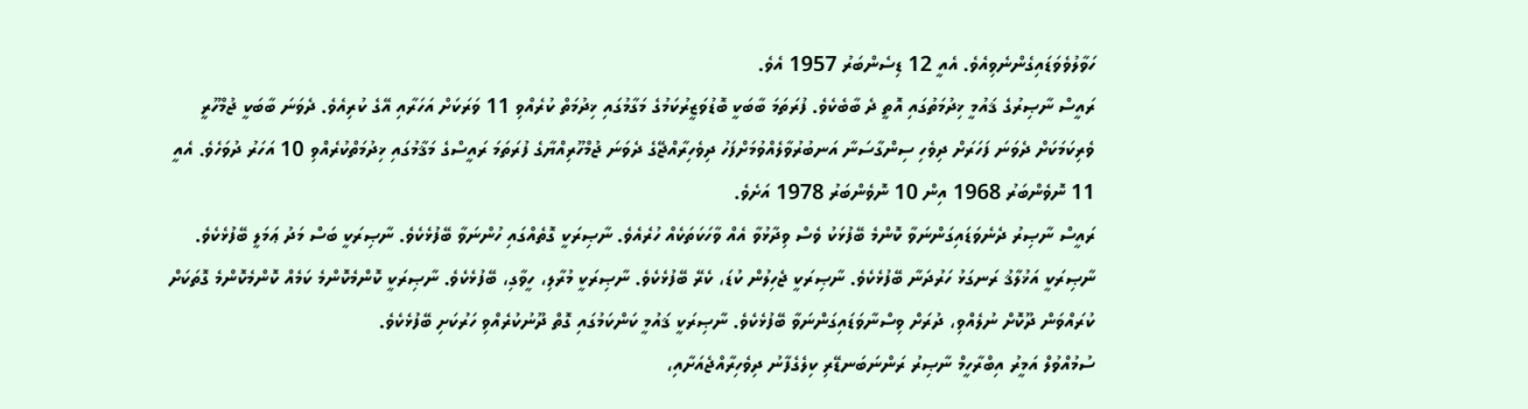ހަވާލުވެވަޑައިގެންނެވިއެވެ. އެއީ 12 ޑިސެންބަރު 1957 އެވެ.
ރައީސް ނާޞިރުގެ ޤައުމީ ޚިދުމަތުގައި އޮތީ ދެ ބާބެކެވެ. ފުރަތަމަ ބާބަކީ ބޮޑުވަޒީރުކަމުގެ މަގާމުގައި ޚިދުމަތް ކުރެއްވި 11 ވަރަކަށް އަހަރާއި އޭގެ ކުރިއެވެ. ދެވަނަ ބާބަކީ ޖުމްހޫރީ ވެރިކަމަކަށް ދެވަނަ ފަހަރަށް ދިވެހި ސިންގާސަނާ އަނބުރުވާލެއްވުމަށްފަހު ދިވެހިރާއްޖޭގެ ދެވަނަ ޖުމްހޫރިއްޔާގެ ފުރަތަމަ ރައީސްގެ މަޤާމުގައި ޚިދުމަތްކުރެއްވި 10 އަހަރު ދުވަހެވެ. އެއީ 11 ނޮވެންބަރު 1968 އިން 10 ނޮވެންބަރު 1978 އަށެވެ.
ރައީސް ނާޞިރު ދެނެވަޑައިގަންނަވާ ކޮންމެ ބޭފުޅަކު ވެސް ވިދާޅުވާ އެއް ވާހަކަތަކެއް ހުރެއެވެ. ނާޞިރަކީ ގޮތެއްގައި ހުންނަވާ ބޭފުޅެކެވެ. ނާޞިރަކީ ބަސް މަދު ޢަމަލީ ބޭފުޅެކެވެ. ނާޞިރަކީ އަޚުލާޤު ރަނގަޅު ހަރުދަނާ ބޭފުޅެކެވެ. ނާޞިރަކީ ޖެހިލުން ކުޑަ، ކެރޭ ބޭފުޅެކެވެ. ނާޞިރަކީ މުރާލި، ހީވާގި، ބޭފުޅެކެވެ. ނާޞިރަކީ ކޮންމެކޮންމެ ކަމެއް ކޮންމެކޮންމެ ގޮތަކަށް ކުރައްވަން ދޫކޮށް ނުލެއްވި، ދުރަށް ވިސްނާވަޑައިގަންނަވާ ބޭފުޅެކެވެ. ނާޞިރަކީ ޤައުމީ ކަންކަމުގައި ގޮތް ދޫނުކުރެއްވި ހަރުކަށި ބޭފުޅެކެވެ.
ސުމުއްވުލް އަމީރު އިބްރާހީމް ނާޞިރު ރަންނަބަނޑޭރި ކިލެގެފާނު ދިވެހިރާއްޖެއަށާއި،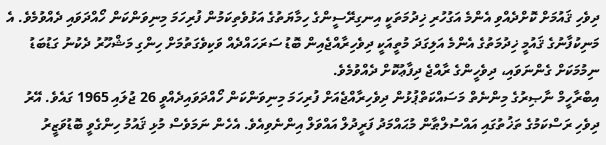ދިވެހި ޤައުމަށް ކޮށްދެއްވި އެންމެ އަގުހުރި ޚިދުމަތަކީ އިނގިރޭސީންގެ ހިމާޔަތުގެ އަޅުވެތިކަމުން ފުރިހަމަ މިނިވަންކަން ހޯއްދަވައި ދެއްވުމެވެ. އެ މަނިކުފާނުގެ ޤައުމީ ޚިދުމަތުގެ އެންމެ އަލިގަދަ މުތީއަކީ ދިވެހިރާއްޖެއިން ބޮޑު ސަރަހައްދެއް ވަކިވެގަތުމަށް ހިންގި މަޝްހޫރު ދެކުނު ގަޑުބަޑު ނިމުމަކަށް ގެންނަވައި، ދިވެހީންގެ ރާއްޖެ ދިފާޢުކޮށް ދެއްވުމެވެ.
އިބްރާހީމް ނާޞިރުގެ މިންނެތް މަސައްކަތްޕުޅުން ދިވެހިރާއްޖެއަށް ފުރިހަމަ މިނިވަންކަން ހޯއްދަވައިދެއްވީ 26 ޖުލައި 1965 ގައެވެ. އޭރު ދިވެހި ރަސްކަމުގެ ތަޚުތުގައި އައްސުލްޠާން މުޙައްމަދު ފަރީދުލް އައްވަލް އިންނެވިއެވެ. އެހެން ނަމަވެސް މުޅި ޤައުމު ހިންގެވީ ބޮޑުވަޒީރު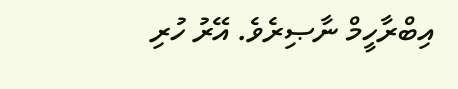އިބްރާހީމް ނާޞިރެވެ. އޭރު ހުރި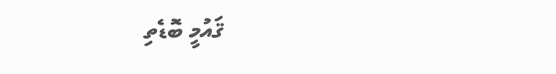ޤައުމީ ބޮޑެތި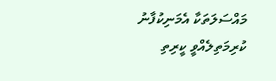މައްސަލަތަކާ އެމަނިކުފާނު ކުރިމަތިލެއްވީ ކީރިތި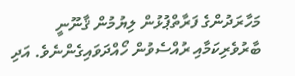މަހާރަދުންގެ ފަރާތްޕުޅުން ލިޔުމުން ޤާނޫނީ ބާރުވެރިކަމާއި ރުއްސެވުން ހޯއްދަވައިގެންނެވެ. އަދި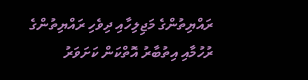ރައްޔިތުންގެ މަޖިލިހާއި ދިވެހި ރައްޔިތުންގެ ރުހުމާއި އިތުބާރު އޮތްކަން ކަށަވަރު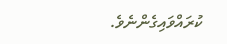ކުރައްވައިގެންނެވެ.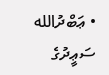• ޢަބްދުالله ސަޢީދުގެ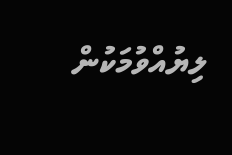ލިޔުއްވުމަކުން